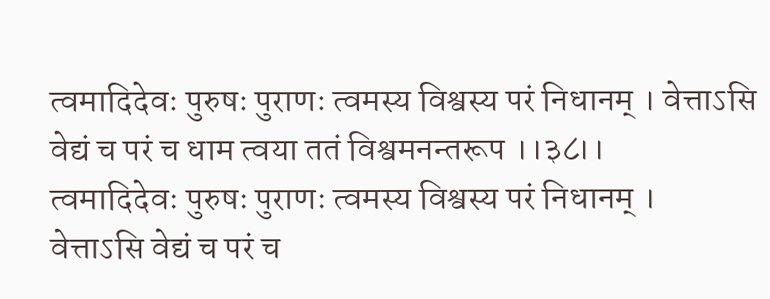त्वमादिदेवः पुरुषः पुराणः त्वमस्य विश्वस्य परं निधानम् । वेत्ताऽसि वेद्यं च परं च धाम त्वया ततं विश्वमनन्तरूप ।।३८।।
त्वमादिदेवः पुरुषः पुराणः त्वमस्य विश्वस्य परं निधानम् ।
वेत्ताऽसि वेद्यं च परं च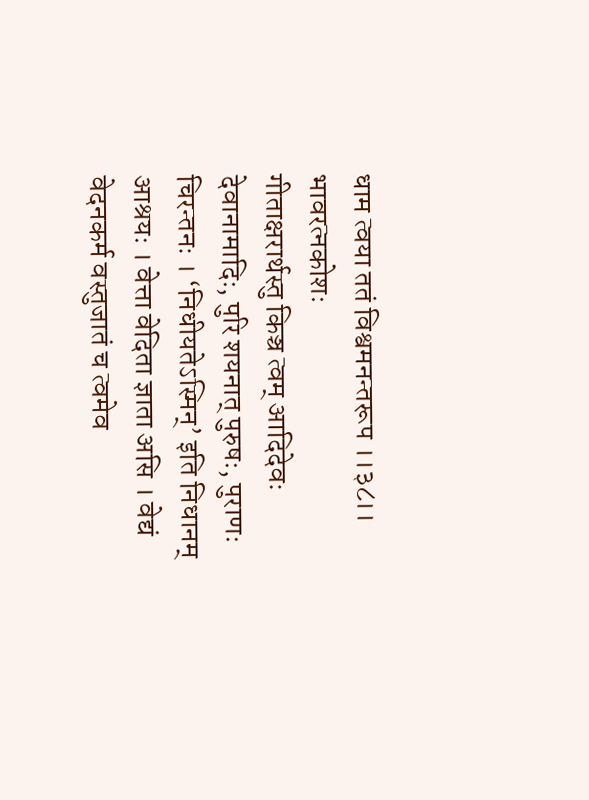धाम त्वया ततं विश्वमनन्तरूप ।।३८।।
भावरत्नकोशः
गीताक्षरार्थस्तु किञ्च त्वम् आदिदेवः देवानामादिः, पुरि शयनात् पुरुषः, पुराणः चिरन्तनः । ‘निधीयतेऽस्मिन्’ इति निधानम् आश्रयः । वेत्ता वेदिता ज्ञाता असि । वेद्यं वेदनकर्म वस्तुजातं च त्वमेव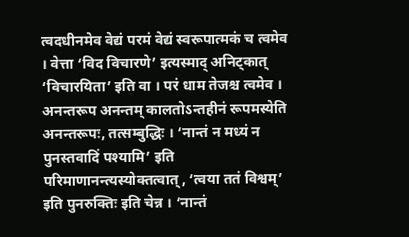त्वदधीनमेव वेद्यं परमं वेद्यं स्वरूपात्मकं च त्वमेव । वेत्ता ‘विद विचारणे’ इत्यस्माद् अनिट्कात् ‘विचारयिता’ इति वा । परं धाम तेजश्च त्वमेव । अनन्तरूप अनन्तम् कालतोऽन्तहीनं रूपमस्येति अनन्तरूपः, तत्सम्बुद्धिः । ‘नान्तं न मध्यं न पुनस्तवादिं पश्यामि’ इति परिमाणानन्त्यस्योक्तत्वात्, ‘त्वया ततं विश्वम्’ इति पुनरुक्तिः इति चेन्न । ‘नान्तं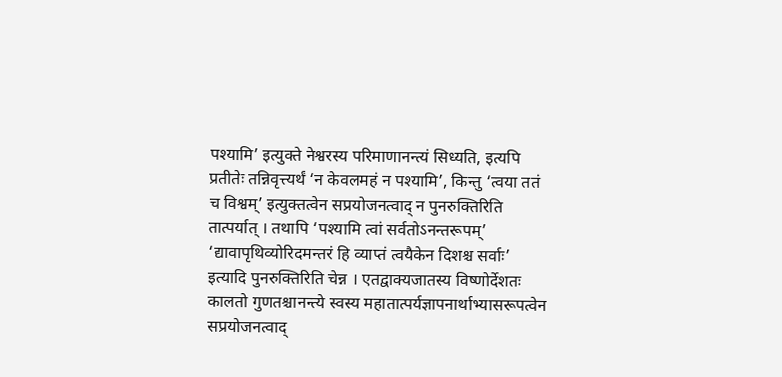पश्यामि’ इत्युक्ते नेश्वरस्य परिमाणानन्त्यं सिध्यति, इत्यपि प्रतीतेः तन्निवृत्त्यर्थं ‘न केवलमहं न पश्यामि’, किन्तु ‘त्वया ततं च विश्वम्’ इत्युक्तत्वेन सप्रयोजनत्वाद् न पुनरुक्तिरिति तात्पर्यात् । तथापि ‘पश्यामि त्वां सर्वतोऽनन्तरूपम्’ ‘द्यावापृथिव्योरिदमन्तरं हि व्याप्तं त्वयैकेन दिशश्च सर्वाः’ इत्यादि पुनरुक्तिरिति चेन्न । एतद्वाक्यजातस्य विष्णोर्देशतः कालतो गुणतश्चानन्त्ये स्वस्य महातात्पर्यज्ञापनार्थाभ्यासरूपत्वेन सप्रयोजनत्वाद्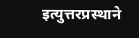इत्युत्तरप्रस्थाने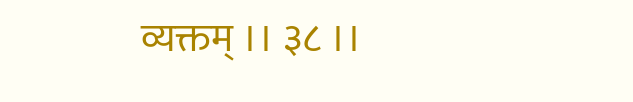व्यक्तम् ।। ३८ ।।